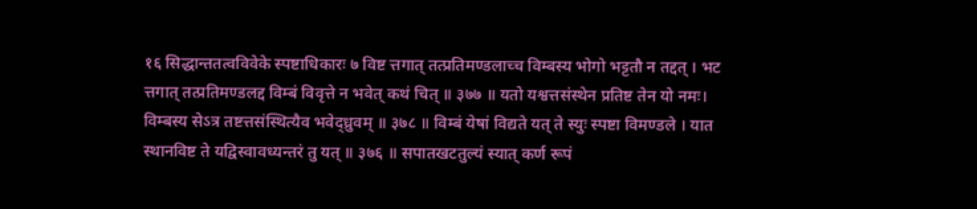१६ सिद्धान्ततत्वविवेके स्पष्टाधिकारः ७ विष्ट त्तगात् तत्प्रतिमण्डलाच्च विम्बस्य भोगो भट्टतौ न तद्दत् । भट त्तगात् तत्प्रतिमण्डलद्द विम्बं विवृत्ते न भवेत् कथं चित् ॥ ३७७ ॥ यतो यश्वत्तसंस्थेन प्रतिष्ट तेन यो नमः। विम्बस्य सेऽत्र तष्टत्तसंस्थित्यैव भवेद्ध्रुवम् ॥ ३७८ ॥ विम्बं येषां विद्यते यत् ते स्युः स्पष्टा विमण्डले । यात स्थानविष्ट ते यद्विस्वावध्यन्तरं तु यत् ॥ ३७६ ॥ सपातखटतुल्यं स्यात् कर्ण रूपं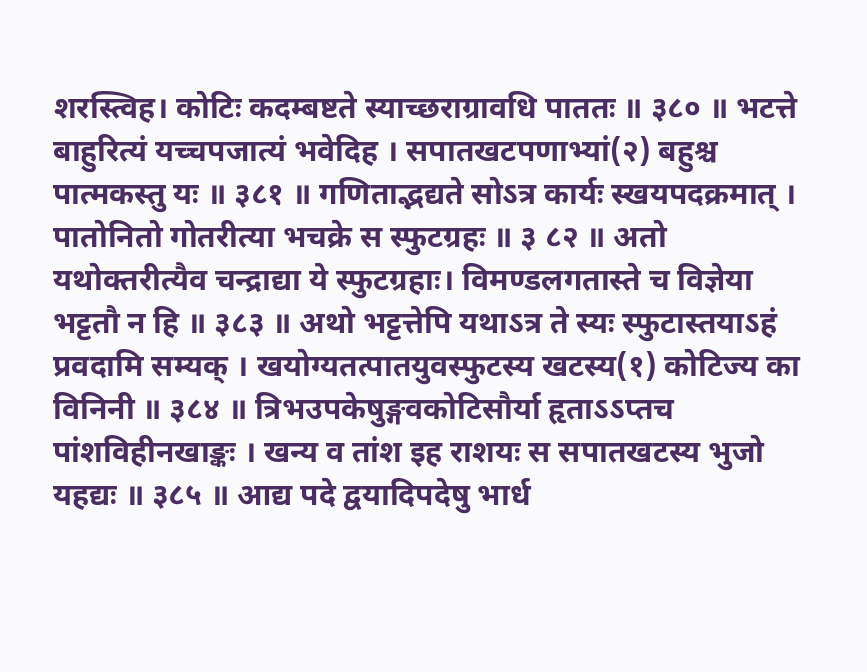शरस्त्विह। कोटिः कदम्बष्टते स्याच्छराग्रावधि पाततः ॥ ३८० ॥ भटत्ते बाहुरित्यं यच्चपजात्यं भवेदिह । सपातखटपणाभ्यां(२) बहुश्च पात्मकस्तु यः ॥ ३८१ ॥ गणिताद्भद्यते सोऽत्र कार्यः स्खयपदक्रमात् । पातोनितो गोतरीत्या भचक्रे स स्फुटग्रहः ॥ ३ ८२ ॥ अतो यथोक्तरीत्यैव चन्द्राद्या ये स्फुटग्रहाः। विमण्डलगतास्ते च विज्ञेया भट्टतौ न हि ॥ ३८३ ॥ अथो भट्टत्तेपि यथाऽत्र ते स्यः स्फुटास्तयाऽहं प्रवदामि सम्यक् । खयोग्यतत्पातयुवस्फुटस्य खटस्य(१) कोटिज्य का विनिनी ॥ ३८४ ॥ त्रिभउपकेषुङ्गवकोटिसौर्या हृताऽऽप्तच पांशविहीनखाङ्कः । खन्य व तांश इह राशयः स सपातखटस्य भुजो यहद्यः ॥ ३८५ ॥ आद्य पदे द्वयादिपदेषु भार्ध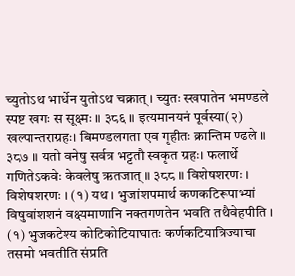च्युतोऽथ भार्धेन युतोऽथ चक्रात् । च्युतः स्खपातेन भमण्डले स्पष्ट खगः स सूक्ष्मः ॥ ३८६ ॥ इत्यमानयनं पूर्वस्या(२) खल्पान्तराग्रहः। बिमण्डलगता एव गृहीतः क्रान्तिम ण्ढले ॥ ३८७ ॥ यतो वनेषु सर्वत्र भट्टतौ स्वकृत ग्रहः। फलार्थे गणितेऽकवेः केवलेषु ऋतजात् ॥ ३८८ ॥ विशेषशरणः । विशेषशरणः । (१) यथ। भुजांशपमार्थ कणकटिरूपाभ्यां विषुवांशशनं वक्ष्यमाणानि नक्तगणतेन भवति तथैवेहपीति । (१) भुजकटेश्य कोटिकोटियाघातः कर्णकटियात्रिज्याचा तसमो भवतीति संप्रति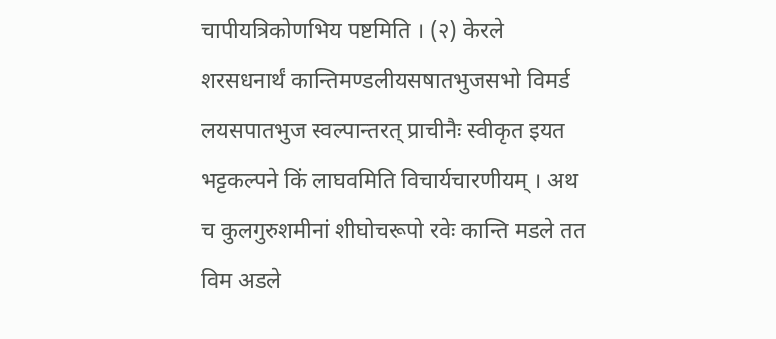चापीयत्रिकोणभिय पष्टमिति । (२) केरले शरसधनार्थं कान्तिमण्डलीयसषातभुजसभो विमर्ड लयसपातभुज स्वल्पान्तरत् प्राचीनैः स्वीकृत इयत भट्टकल्पने किं लाघवमिति विचार्यचारणीयम् । अथ च कुलगुरुशमीनां शीघोचरूपो रवेः कान्ति मडले तत विम अडले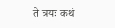ते त्रयः कथं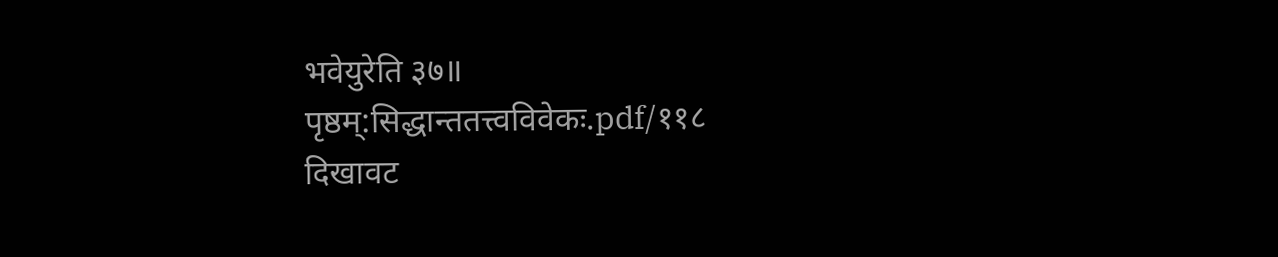भवेयुरेति ३७॥
पृष्ठम्:सिद्धान्ततत्त्वविवेकः.pdf/११८
दिखावट